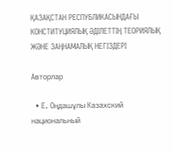ҚАЗАҚСТАН РЕСПУБЛИКАСЫНДАҒЫ КОНСТИТУЦИЯЛЫҚ ӘДІЛЕТТІҢ ТЕОРИЯЛЫҚ ЖӘНЕ ЗАҢНАМАЛЫҚ НЕГІЗДЕРІ

Авторлар

  • Е. Оңдашұлы Казахский национальный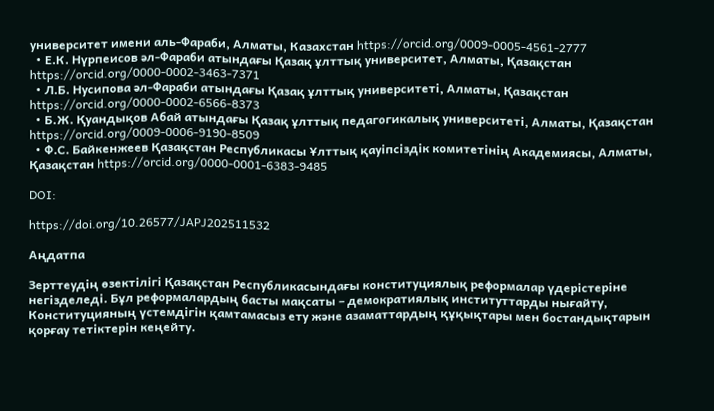университет имени аль-Фараби, Алматы, Казахстан https://orcid.org/0009-0005-4561-2777
  • Е.К. Нүрпеисов әл-Фараби атындағы Қазақ ұлттық университет, Алматы, Қазақстан https://orcid.org/0000-0002-3463-7371
  • Л.Б. Нусипова әл-Фараби атындағы Қазақ ұлттық университеті, Алматы, Қазақстан https://orcid.org/0000-0002-6566-8373
  • Б.Ж. Қуандықов Абай атындағы Қазақ ұлттық педагогикалық университеті, Алматы, Қазақстан https://orcid.org/0009-0006-9190-8509
  • Ф.С. Байкенжеев Қазақстан Республикасы Ұлттық қауіпсіздік комитетінің Академиясы, Алматы, Қазақстан https://orcid.org/0000-0001-6383-9485

DOI:

https://doi.org/10.26577/JAPJ202511532

Аңдатпа

Зерттеудің өзектілігі Қазақстан Республикасындағы конституциялық реформалар үдерістеріне негізделеді. Бұл реформалардың басты мақсаты – демократиялық институттарды нығайту, Конституцияның үстемдігін қамтамасыз ету және азаматтардың құқықтары мен бостандықтарын қорғау тетіктерін кеңейту.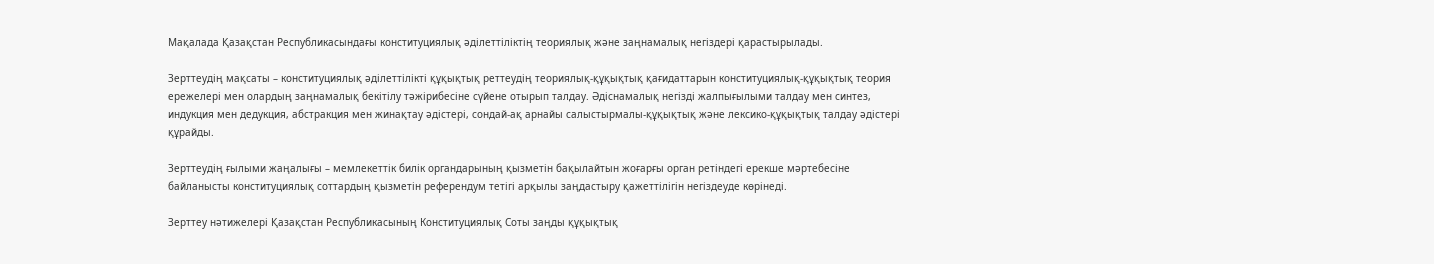Мақалада Қазақстан Республикасындағы конституциялық әділеттіліктің теориялық және заңнамалық негіздері қарастырылады.

Зерттеудің мақсаты – конституциялық әділеттілікті құқықтық реттеудің теориялық-құқықтық қағидаттарын конституциялық-құқықтық теория ережелері мен олардың заңнамалық бекітілу тәжірибесіне сүйене отырып талдау. Әдіснамалық негізді жалпығылыми талдау мен синтез, индукция мен дедукция, абстракция мен жинақтау әдістері, сондай-ақ арнайы салыстырмалы-құқықтық және лексико-құқықтық талдау әдістері құрайды.

Зерттеудің ғылыми жаңалығы – мемлекеттік билік органдарының қызметін бақылайтын жоғарғы орган ретіндегі ерекше мәртебесіне байланысты конституциялық соттардың қызметін референдум тетігі арқылы заңдастыру қажеттілігін негіздеуде көрінеді.

Зерттеу нәтижелері Қазақстан Республикасының Конституциялық Соты заңды құқықтық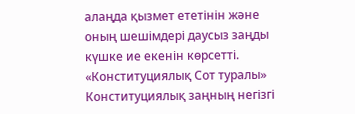алаңда қызмет ететінін және оның шешімдері даусыз заңды күшке ие екенін көрсетті. «Конституциялық Сот туралы» Конституциялық заңның негізгі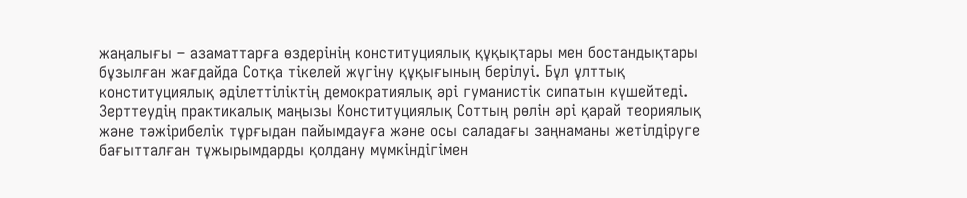жаңалығы – азаматтарға өздерінің конституциялық құқықтары мен бостандықтары бұзылған жағдайда Сотқа тікелей жүгіну құқығының берілуі. Бұл ұлттық конституциялық әділеттіліктің демократиялық әрі гуманистік сипатын күшейтеді. Зерттеудің практикалық маңызы Конституциялық Соттың рөлін әрі қарай теориялық және тәжірибелік тұрғыдан пайымдауға және осы саладағы заңнаманы жетілдіруге бағытталған тұжырымдарды қолдану мүмкіндігімен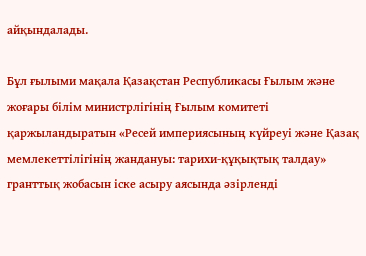айқындалады.

Бұл ғылыми мақала Қазақстан Республикасы Ғылым және жоғары білім министрлігінің Ғылым комитеті қаржыландыратын «Ресей империясының күйреуі және Қазақ мемлекеттілігінің жандануы: тарихи-құқықтық талдау» гранттық жобасын іске асыру аясында әзірленді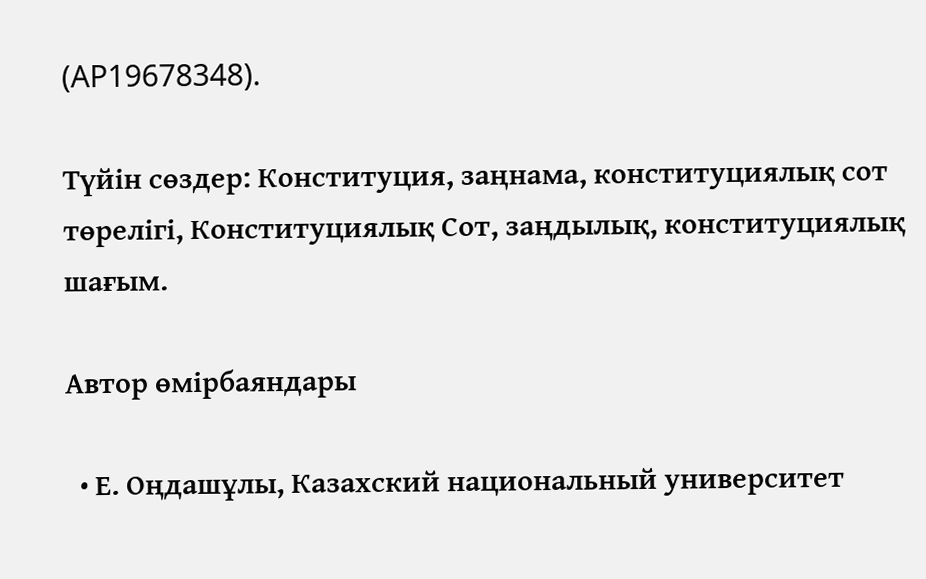(AP19678348).

Түйін сөздер: Конституция, заңнама, конституциялық сот төрелігі, Конституциялық Сот, заңдылық, конституциялық шағым.

Автор өмірбаяндары

  • Е. Оңдашұлы, Казахский национальный университет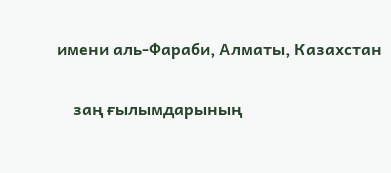имени аль-Фараби, Алматы, Казахстан

    заң ғылымдарының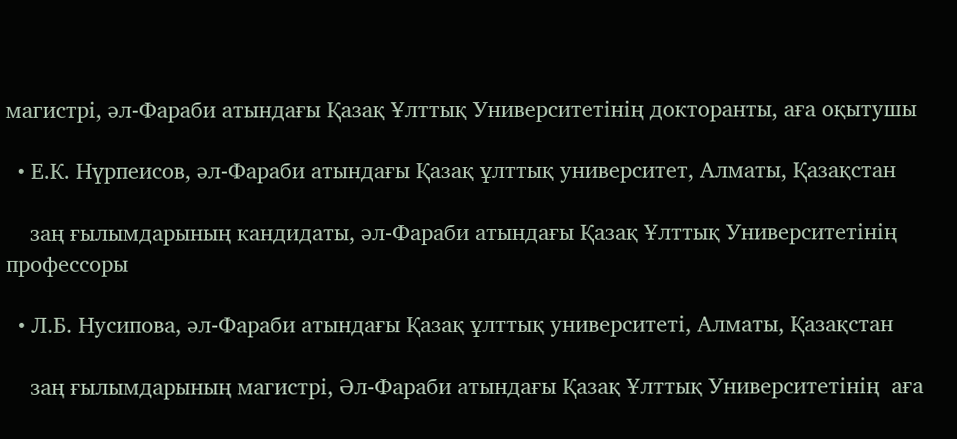магистрі, әл-Фараби атындағы Қазақ Ұлттық Университетінің докторанты, аға оқытушы

  • Е.К. Нүрпеисов, әл-Фараби атындағы Қазақ ұлттық университет, Алматы, Қазақстан

    заң ғылымдарының кандидаты, әл-Фараби атындағы Қазақ Ұлттық Университетінің профессоры

  • Л.Б. Нусипова, әл-Фараби атындағы Қазақ ұлттық университеті, Алматы, Қазақстан

    заң ғылымдарының магистрі, Әл-Фараби атындағы Қазақ Ұлттық Университетінің  аға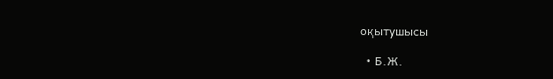оқытушысы

  • Б.Ж.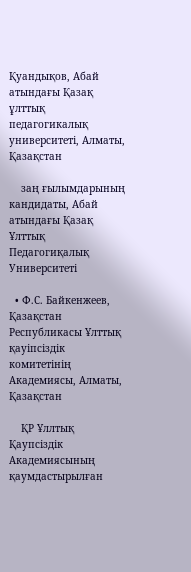Қуандықов, Абай атындағы Қазақ ұлттық педагогикалық университеті, Алматы, Қазақстан

    заң ғылымдарының кандидаты, Абай атындағы Қазақ Ұлттық Педагогиқалық Университеті

  • Ф.С. Байкенжеев, Қазақстан Республикасы Ұлттық қауіпсіздік комитетінің Академиясы, Алматы, Қазақстан

    ҚР Ұллтық Қаупсіздік Академиясының қаумдастырылған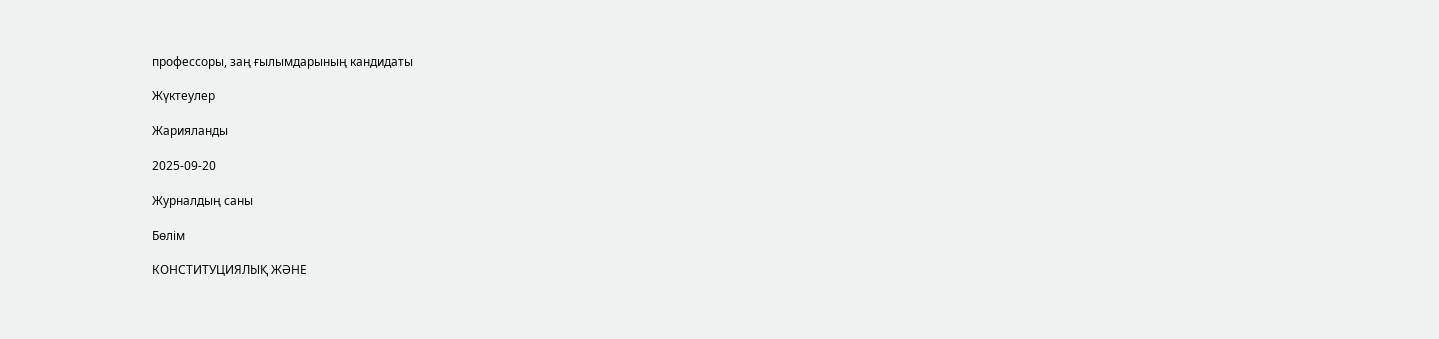профессоры, заң ғылымдарының кандидаты

Жүктеулер

Жарияланды

2025-09-20

Журналдың саны

Бөлім

КОНСТИТУЦИЯЛЫҚ ЖӘНЕ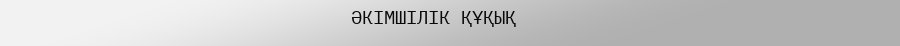ӘКІМШІЛІК ҚҰҚЫҚ